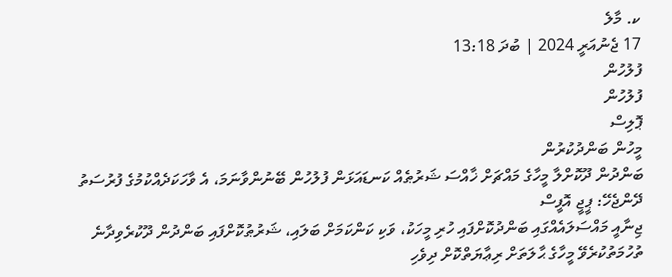ކ. މާލެ
17 ޖެނުއަރީ 2024 | ބުދަ 13:18
ފުލުހުން
ފުލުހުން
ޕޮލިސް
މީހުން ބަންދުކުރުން
ބަންދުން ދޫކޮށްލާ މީހާގެ މައްޗަށް ޚާއްސަ ޝަރުޠެއް ކަނޑައަޅަން ފުލުހުން ބޭނުންވާނަމަ، އެ ވާހަކަދެއްކުމުގެ ފުރުސަތު ދޭންޖެހޭ: ޕީޖީ އޮފީސް
ޖިނާއީ މައްސަލައެއްގައި ބަންދުކޮށްފައި ހުރި މީހަކު، ވަކި ކަންކަމަށް ބަލައި، ޝަރުޠުކޮށްފައި ބަންދުން ދޫކުރެވިދާނެ
ތުހުމަތުކުރެވޭ މީހާގެ ޙާލަތަށް ރިޢާޔަތްކޮށް ދިވެހި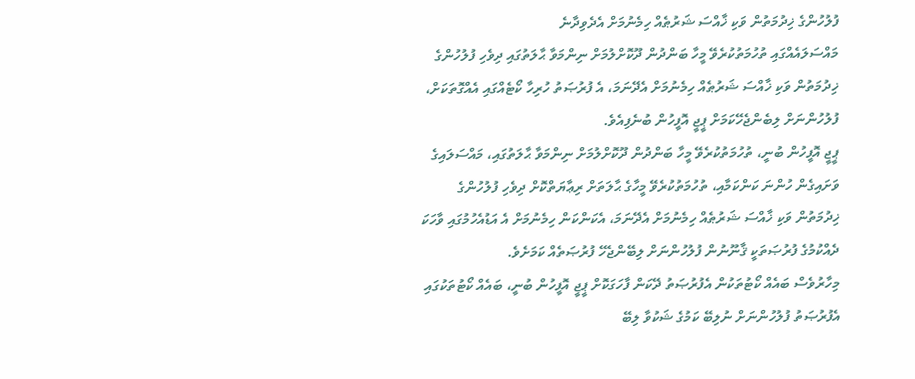ފުލުހުންގެ ޚިދުމަތުން ވަކި ޚާއްސަ ޝަރުޠެއް ހިމެނުމަށް އެދެވިދާނެ
މައްސަލައެއްގައި ތުހުމަތުކުރެވޭ މީހާ ބަންދުން ދޫކޮށްލުމަށް ނިންމަވާ ޙާލަތުގައި ދިވެހި ފުލުހުންގެ ޚިދުމަތުން ވަކި ޚާއްސަ ޝަރުޠެއް ހިމެނުމަށް އެދޭނަމަ، އެ ފުރުޞަތު ހުރިހާ ކޯޓެއްގައި އެއްގޮތަކަށް، ފުލުހުންނަށް ލިބެންޖެހޭކަމަށް ޕީޖީ އޮފީހުން ބުނެފިއެވެ.
ޕީޖީ އޮފީހުން ބުނީ، ތުހުމަތުކުރެވޭ މީހާ ބަންދުން ދޫކޮށްލުމަށް ނިންމަވާ ޙާލަތުގައި، މައްސަލައިގެ ވަށައިގެން ހުންނަ ކަންކަމާއި، ތުހުމަތުކުރެވޭ މީހާގެ ޙާލަތަށް ރިޢާޔަތްކޮށް ދިވެހި ފުލުހުންގެ ޚިދުމަތުން ވަކި ޚާއްސަ ޝަރުޠެއް ހިމެނުމަށް އެދޭނަމަ، އެކަންކަން ހިމެނުމަށް އެ އަޑުއެހުމުގައި ވާހަކަ ދެއްކުމުގެ ފުރުޞަތަކީ ޤާނޫނުން ފުލުހުންނަށް ލިބޭންޖެހޭ ފުރުޞަތެއް ކަމަށެވެ.
މިހާރުވެސް ބައެއް ކޯޓުތަކުން އެފުރުޞަތު ދޭކަން ފާހަގަކޮށް ޕީޖީ އޮފީހުން ބުނީ، ބައެއް ކޯޓުތަކުގައި އެފުރުޞަތު ފުލުހުންނަށް ނުލިބޭ ކަމުގެ ޝަކުވާ ލިބޭ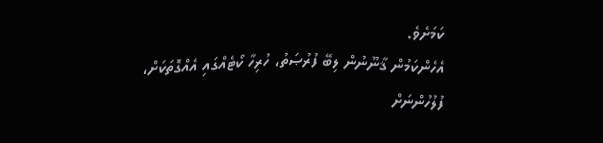ކަމަށެވެ.
އެހެންކަމުން ޤާނޫނުން ލިބޭ ފުރުޞަތު، ހުރިހާ ކޯޓެއްގައި އެއްގޮތަކަށް، ފުލުހުންނަށް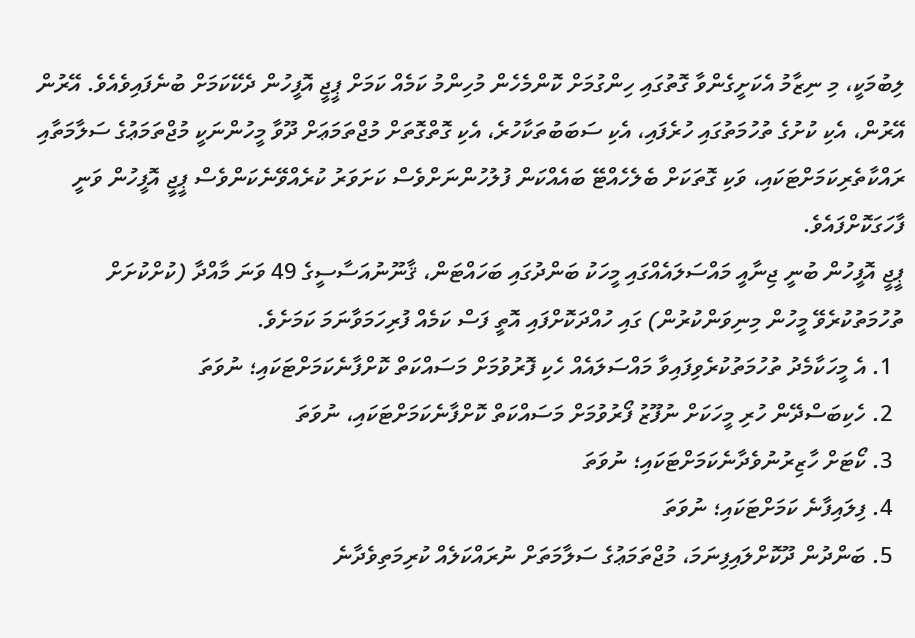ލިބުމަކީ، މި ނިޒާމު އެކަށީގެންވާ ގޮތުގައި ހިންގުމަށް ކޮންމެހެން މުހިންމު ކަމެއް ކަމަށް ޕީޖީ އޮފީހުން ދެކޭކަމަށް ބުނެފައިވެއެވެ. އޭރުން އޭރުން، އެކި ކުށުގެ ތުހުމަތުގައި ހުރެފައި، އެކި ސަބަބުތަކާހުރެ، އެކި ގޮތްގޮތަށް މުޖްތަމަޢަށް ދޫވާ މީހުންނަކީ މުޖްތަމަޢުގެ ސަލާމަތާއި ރައްކާތެރިކަމަށްޓަކައި، ވަކި ގޮތަކަށް ބެލެހެއްޓޭ ބައެއްކަން ފުލުހުންނަށްވެސް ކަށަވަރު ކުރެއްވޭނެކަންވެސް ޕީޖީ އޮފީހުން ވަނީ ފާހަގަކޮށްފައެވެ.
ޕީޖީ އޮފީހުން ބުނީ ޖިނާއީ މައްސަލައެއްގައި މީހަކު ބަންދުގައި ބަހައްޓަން، ޤާނޫނުއަސާސީގެ 49 ވަނަ މާއްދާ (ކުށްކުށަށް ތުހުމަތުކުރެވޭ މީހުން މިނިވަންކުރުން) ގައި ހުއްދަކޮށްފައި އޮތީ ފަސް ކަމެއް ފުރިހަމަވާނަމަ ކަމަށެވެ.
  1. އެ މީހަކާމެދު ތުހުމަތުކުރެވިފައިވާ މައްސަލައެއް ހެކި ފޮރުވުމަށް މަސައްކަތް ކޮށްފާނެކަމަށްޓަކައި؛ ނުވަތަ
  2. ހެކިބަސްދޭން ހުރި މީހަކަށް ނުފޫޒު ފޯރުވުމަށް މަސައްކަތް ކޮށްފާނެކަމަށްޓަކައި، ނުވަތަ
  3. ކޯޓަށް ހާޒިރުނުވެދާނެކަމަށްޓަކައި؛ ނުވަތަ
  4. ފިލައިފާނެ ކަމަށްޓަކައި؛ ނުވަތަ
  5. ބަންދުން ދޫކޮށްލައިފިނަމަ، މުޖްތަމަޢުގެ ސަލާމަތަށް ނުރައްކަލެއް ކުރިމަތިވެދާނެ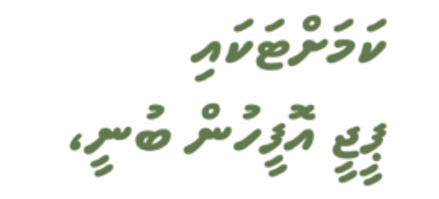ކަމަށްޓަކައި
ޕީޖީ އޮފީހުން ބުނީ،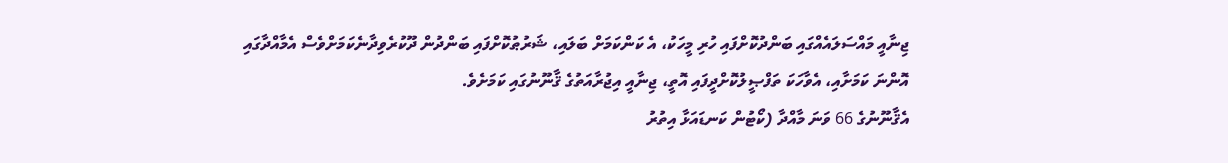ޖިނާއީ މައްސަލައެއްގައި ބަންދުކޮށްފައި ހުރި މީހަކު، އެ ކަންކަމަށް ބަލައި، ޝަރުޠުކޮށްފައި ބަންދުން ދޫކުރެވިދާނެކަމަށްވެސް އެމާއްދާގައި އޮންނަ ކަމަށާއި، އެވާހަކަ ތަފްޞީލުކޮށްދީފައި އޮތީ، ޖިނާއީ އިޖުރާއަތުގެ ޤާނޫނުގައި ކަމަށެވެ.
އެޤާނޫނުގެ 66 ވަނަ މާއްދާ (ކޯޓުން ކަނޑައަޅާ އިތުރު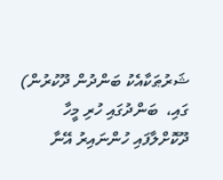ޝަރުޠަކާއެކު ބަންދުން ދޫކުރުން) ގައި،  ބަންދުގައި ހުރި މީހާ ދޫކޮށްލާފައި ހުންނައިރު އޭނާ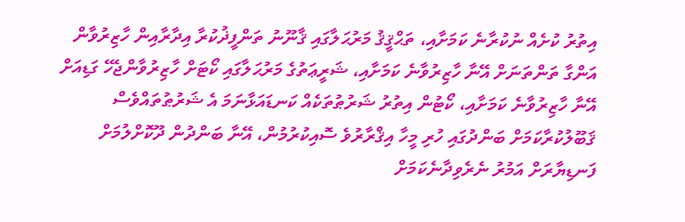އިތުރު ކުށެއް ނުކުރާނެ ކަމަށާއި، ތަޙްޤީޤު މަރުޙަލާގައި ޤާނޫނު ތަންފީޛުކުރާ އިދާރާއިން ހާޒިރުވާން އަންގާ ތަންތަނަށް އޭނާ ހާޒިރުވާނެ ކަމަށާއި، ޝަރީޢަތުގެ މަރުޙަލާގައި ކޯޓަށް ހާޒިރުވާންޖެހޭ ގަޑިއަށް އޭނާ ހާޒިރުވާނެ ކަމަށާއި، ކޯޓުން އިތުރު ޝަރުޠުތަކެއް ކަނޑައަޅާނަމަ އެ ޝަރުޠުތައްވެސް ޤަބޫލުކުރާކަމަށް ބަންދުގައި ހުރި މީހާ އިޤްރާރުވެ ސޮއިކުރުމުން، އޭނާ ބަންދުން ދޫކޮށްލުމަށް ފަނޑިޔާރަށް އަމުރު ނެރެވިދާނެކަމަށް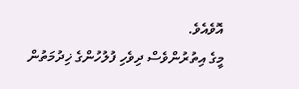އޮވެއެވެ.
މީގެ އިތުރުންވެސް ދިވެހި ފުލުހުންގެ ޚިދުމަތުން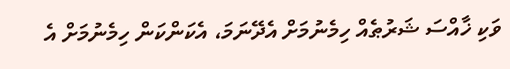ވަކި ޚާއްސަ ޝަރުޠެއް ހިމެނުމަށް އެދޭނަމަ، އެކަންކަން ހިމެނުމަށް އެ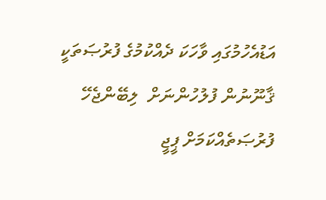އަޑުއެހުމުގައި ވާހަކަ ދެއްކުމުގެ ފުރުޞަތަކީ ޤާނޫނުން ފުލުހުންނަށް  ލިބޭންޖެހޭ ފުރުޞަތެއްކަމަށް ޕީޖީ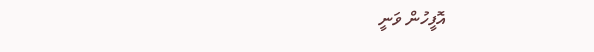އޮފީހުން ވަނީ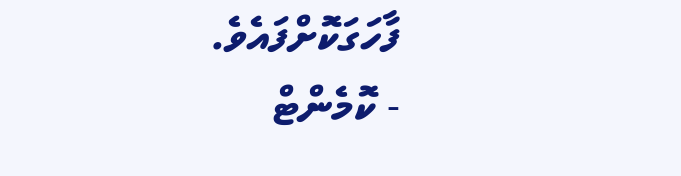ފާހަގަކޮށްފައެވެ.
- ކޮމެންޓް